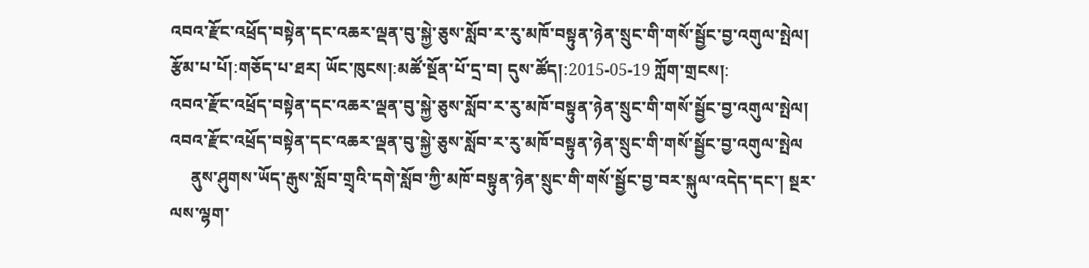འབའ་རྫོང་འཕྲོད་བསྟེན་དང་འཆར་ལྡན་བུ་སྐྱེ་ཅུས་སློབ་ར་རུ་མཁོ་བསྟུན་ཉེན་སྲུང་གི་གསོ་སྦྱོང་བྱ་འགུལ་སྤེལ།
རྩོམ་པ་པོ།:གཅོད་པ་ཐར། ཡོང་ཁུངས།:མཚོ་སྔོན་པོ་དྲ་བ། དུས་ཚོད།:2015-05-19 ཀློག་གྲངས།:
འབའ་རྫོང་འཕྲོད་བསྟེན་དང་འཆར་ལྡན་བུ་སྐྱེ་ཅུས་སློབ་ར་རུ་མཁོ་བསྟུན་ཉེན་སྲུང་གི་གསོ་སྦྱོང་བྱ་འགུལ་སྤེལ།
འབའ་རྫོང་འཕྲོད་བསྟེན་དང་འཆར་ལྡན་བུ་སྐྱེ་ཅུས་སློབ་ར་རུ་མཁོ་བསྟུན་ཉེན་སྲུང་གི་གསོ་སྦྱོང་བྱ་འགུལ་སྤེལ
     ནུས་ཤུགས་ཡོད་རྒུས་སློབ་གྲྭའི་དགེ་སློབ་ཀྱི་མཁོ་བསྟུན་ཉེན་སྲུང་གི་གསོ་སྦྱོང་བྱ་བར་སྐུལ་འདེད་དང་། སྔར་ལས་ལྷག་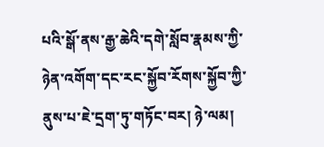པའི་སྒོ་ནས་རྒྱ་ཆེའི་དགེ་སློབ་རྣམས་ཀྱི་ཉེན་འགོག་དང་རང་སྐྱོབ་རོགས་སྐྱོབ་ཀྱི་ནུས་པ་ཇེ་དྲག་ཏུ་གཏོང་བར། ཉེ་ལམ།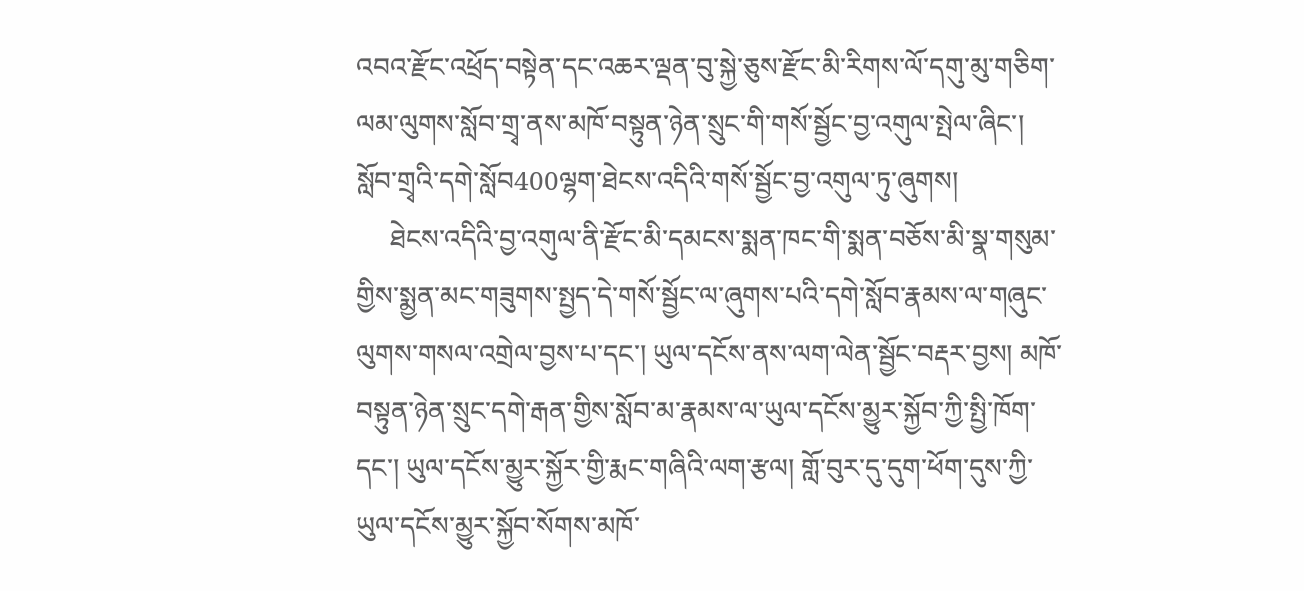འབའ་རྫོང་འཕྲོད་བསྟེན་དང་འཆར་ལྡན་བུ་སྐྱེ་ཅུས་རྫོང་མི་རིགས་ལོ་དགུ་མུ་གཅིག་ལམ་ལུགས་སློབ་གྲྭ་ནས་མཁོ་བསྟུན་ཉེན་སྲུང་གི་གསོ་སྦྱོང་བྱ་འགུལ་སྤེལ་ཞིང་། སློབ་གྲྭའི་དགེ་སློབ400ལྷག་ཐེངས་འདིའི་གསོ་སྦྱོང་བྱ་འགུལ་ཏུ་ཞུགས།
     ཐེངས་འདིའི་བྱ་འགུལ་ནི་རྫོང་མི་དམངས་སྨན་ཁང་གི་སྨན་བཅོས་མི་སྣ་གསུམ་གྱིས་སྨྱན་མང་གཟུགས་སྤྱད་དེ་གསོ་སྦྱོང་ལ་ཞུགས་པའི་དགེ་སློབ་རྣམས་ལ་གཞུང་ལུགས་གསལ་འགྲེལ་བྱས་པ་དང་། ཡུལ་དངོས་ནས་ལག་ལེན་སྦྱོང་བརྡར་བྱས། མཁོ་བསྟུན་ཉེན་སྲུང་དགེ་རྒན་གྱིས་སློབ་མ་རྣམས་ལ་ཡུལ་དངོས་མྱུར་སྐྱོབ་ཀྱི་སྤྱི་ཁོག་དང་། ཡུལ་དངོས་མྱུར་སྐྱོར་གྱི་རྨང་གཞིའི་ལག་རྩལ། གློ་བུར་དུ་དུག་ཕོག་དུས་ཀྱི་ཡུལ་དངོས་མྱུར་སྐྱོབ་སོགས་མཁོ་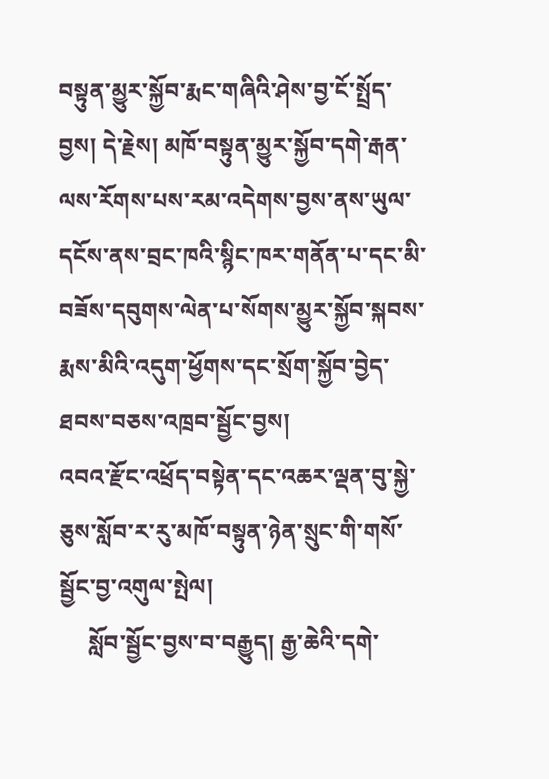བསྟུན་མྱུར་སྐྱོབ་རྨང་གཞིའི་ཤེས་བྱ་ངོ་སྤྲོད་བྱས། དེ་རྗེས། མཁོ་བསྟུན་མྱུར་སྐྱོབ་དགེ་རྒན་ལས་རོགས་པས་རམ་འདེགས་བྱས་ནས་ཡུལ་དངོས་ནས་བྲང་ཁའི་སྙིང་ཁར་གནོན་པ་དང་མི་བཟོས་དབུགས་ལེན་པ་སོགས་མྱུར་སྐྱོབ་སྐབས་རྨས་མིའི་འདུག་ཕྱོགས་དང་སྲོག་སྐྱོབ་བྱེད་ཐབས་བཅས་འཁྲབ་སྦྱོང་བྱས།
འབའ་རྫོང་འཕྲོད་བསྟེན་དང་འཆར་ལྡན་བུ་སྐྱེ་ཅུས་སློབ་ར་རུ་མཁོ་བསྟུན་ཉེན་སྲུང་གི་གསོ་སྦྱོང་བྱ་འགུལ་སྤེལ།
     སློབ་སྦྱོང་བྱས་བ་བརྒྱུད། རྒྱ་ཆེའི་དགེ་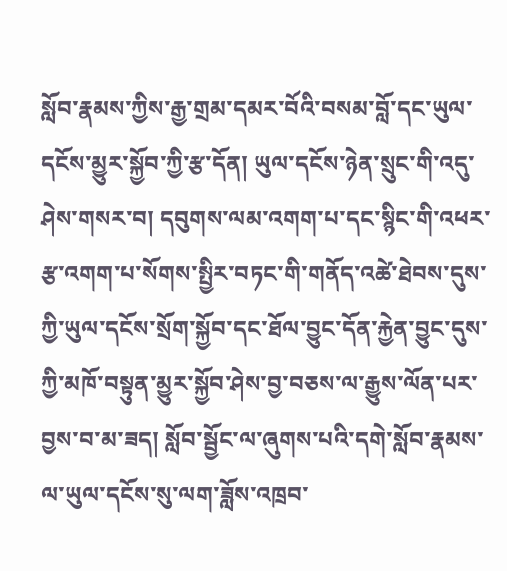སློབ་རྣམས་ཀྱིས་རྒྱ་གྲམ་དམར་བོའི་བསམ་བློ་དང་ཡུལ་དངོས་མྱུར་སྐྱོབ་ཀྱི་རྩ་དོན། ཡུལ་དངོས་ཉེན་སྲུང་གི་འདུ་ཤེས་གསར་བ། དབུགས་ལམ་འགག་པ་དང་སྙིང་གི་འཕར་རྩ་འགག་པ་སོགས་སྤྱིར་བཏང་གི་གནོད་འཚེ་ཐེབས་དུས་ཀྱི་ཡུལ་དངོས་སྲོག་སྐྱོབ་དང་ཐོལ་བྱུང་དོན་རྐྱེན་བྱུང་དུས་ཀྱི་མཁོ་བསྟུན་མྱུར་སྐྱོབ་ཤེས་བྱ་བཅས་ལ་རྒྱུས་ལོན་པར་བྱས་བ་མ་ཟད། སློབ་སྦྱོང་ལ་ཞུགས་པའི་དགེ་སློབ་རྣམས་ལ་ཡུལ་དངོས་སུ་ལག་ཟློས་འཁྲབ་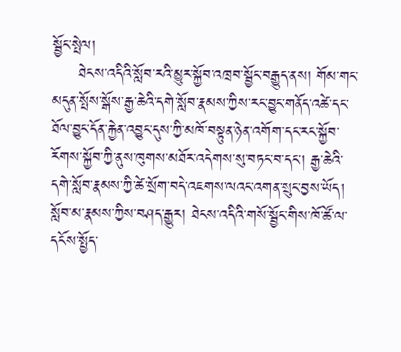སྦྱོང་སྤེལ།
     ཐེངས་འདིའི་སློབ་རའི་མྱུར་སྐྱོབ་འཁྲབ་སྦྱོང་བརྒྱུད་ནས། གོམ་གང་མདུན་སྤོས་སྒོས་རྒྱ་ཆེའི་དགེ་སློབ་རྣམས་ཀྱིས་རང་བྱུང་གནོད་འཚེ་དང་ཐོལ་བྱུང་དོན་རྐྱེན་འབྱུང་དུས་ཀྱི་མཁོ་བསྟུན་ཉེན་འགོག་དང་རང་སྐྱོབ་རོགས་སྐྱོབ་ཀྱི་ནུས་ཁུགས་མཐོར་འདེགས་སུ་བཏང་བ་དང་། རྒྱ་ཆེའི་དགེ་སློབ་རྣམས་ཀྱི་ཚེ་སྲོག་བདེ་འཇགས་ལའང་འགན་སྲུང་བྱས་ཡོད། སློབ་མ་རྣམས་ཀྱིས་བཤད་རྒྱུར། ཐེངས་འདིའི་གསོ་སྦྱོང་གིས་ཁོ་ཚོ་ལ་དངོས་སྤྱོད་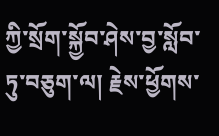ཀྱི་སྲོག་སྐྱོབ་ཤེས་བྱ་སློབ་ཏུ་བཅུག་ལ། རྗེས་ཕྱོགས་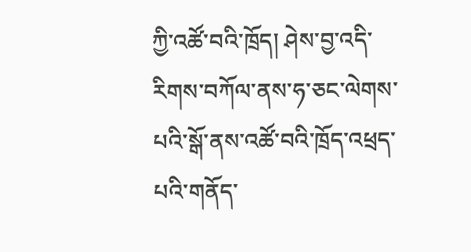ཀྱི་འཚོ་བའི་ཁྲོད། ཤེས་བྱ་འདི་རིགས་བཀོལ་ནས་ཧ་ཅང་ལེགས་པའི་སྒོ་ནས་འཚོ་བའི་ཁྲོད་འཕྲད་པའི་གནོད་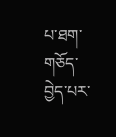པ་ཐག་གཅོད་བྱེད་པར་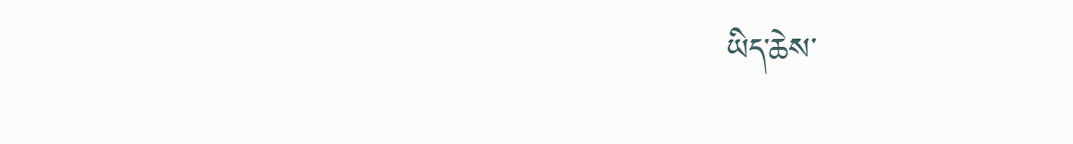ཡིད་ཆེས་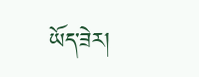ཡོད་ཟེར།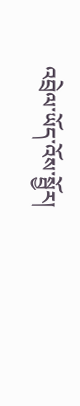འབྲེལ་ཡོད་འོས་སྦྱོར།